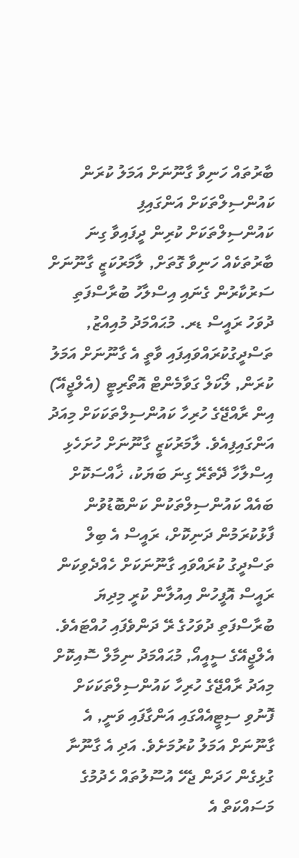ބާރުތައް ހަނިވާ ގާނޫނަށް އަމަލު ކުރަން ކައުންސިލްތަކަށް އަންގައިފި
ކައުންސިލްތަކަށް ކުރިން ދީފައިވާ ގިނަ ބާރުތަކެއް ހަނިވާ ގޮތަށް, ލާމަރުކަޒީ ގާނޫނަށް ސަރުކާރުން ގެނައި އިސްލާހު ބުރާސްފަތި ދުވަހު ރައީސް ޑރ. މުޙައްމަދު މުއިއްޒު, ތަސްދީގުކުރައްވައިފައި ވާތީ އެ ގާނޫނަށް އަމަލު ކުރަން, ލޯކަލް ގަވާމެންޓް އޮތޯރިޓީ (އެލްޖީއޭ) އިން ރާއްޖޭގެ ހުރިހާ ކައުންސިލްތަކަކަށް މިއަދު އަންގައިފިއެވެ. ލާމަރުކަޒީ ގާނޫނަށް ހުށަހެޅި އިސްލާހާ ދޭތެރޭ ގިނަ ބަޔަކު، ޚާއްސަކޮށް ބައެއް ކައުންސިލްތަކުން ކަންބޮޑުވުން ފާޅުކުރަމުން ދަނިކޮށް، ރައީސް އެ ބިލް ތަސްދީގު ކުރައްވައި ގާނޫނަކަށް ހެއްދެވިކަން ރައީސް އޮފީހުން އިއުލާން ކުރީ މިދިޔަ ބުރާސްފަތި ދުވަހުގެ ރޭ ދަންވެފައި ހުއްޓައެވެ. އެލްޖީއޭގެ ސީއީއޯ, މުޙައްމަދު ނިމާލް ސޮއިކޮށް މިއަދު ރާއްޖޭގެ ހުރިހާ ކައުންސިލްތަކަކަށް ފޮނުވި ސިޓީއެއްގައި އަންގާފައި ވަނީ, އެ ގާނޫނަށް އަމަލު ކުރުމަށެވެ. އަދި އެ ގާނޫނާ ގުޅިގެން ހަދަން ޖެހޭ އުސޫލުތައް ހެދުމުގެ މަސައްކަތް އެ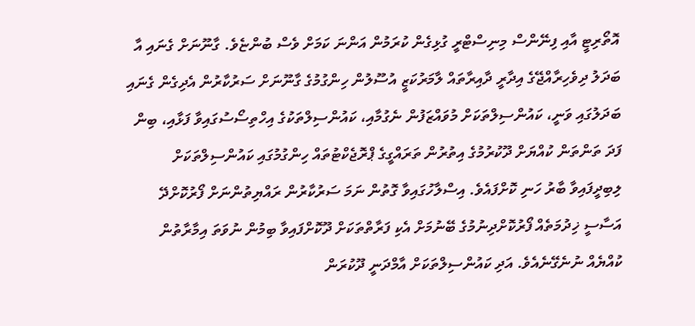އޮތޯރިޓީ އާއި ފިނޭންސް މިނިސްޓްރީ ގުޅިގެން ކުރަމުން އަންނަ ކަމަށް ވެސް ބުންޏެވެ. ގާނޫނަށް ގެނައި އާ ބަދަލު ދިވެހިރާއްޖޭގެ އިދާރީ ދާއިރާތައް ލާމަރުކަޒީ އުސޫލުން ހިންގުމުގެ ގާނޫނަށް ސަރުކާރުން އެދިގެން ގެނައި ބަދަލުގައި ވަނީ، ކައުންސިލްތަކަށް މުވައްޒަފުން ނެގުމާއި، ކައުންސިލްތަކުގެ އިހްތިސޯސުގައިވާ ފަޅާއި، ބިން ފަދަ ތަންތަން ކުއްޔަށް ދޫކުރުމުގެ އިތުރުން ތަރައްގީގެ ޕްރޮޖެކްޓުތައް ހިންގުމުގައި ކައުންސިލްތަކަށް ލިބިދީފައިވާ ބާރު ހަނި ކޮށްފައެވެ. އިސްލާހުގައިވާ ގޮތުން ނަމަ ސަރުކާރުން ރައްޔިތުންނަށް ފޯރުކޮށްދޭ އަސާސީ ޚިދުމަތެއް ފޯރުކޮށްދިނުމުގެ ބޭނުމަށް އެކި ފަރާތްތަކަށް ދޫކޮށްފައިވާ ބިމުން ނުވަތަ އިމާރާތުން ކުއްޔެއް ނުނެގޭނެއެވެ. އަދި ކައުންސިލްތަކަށް އާމްދަނީ ދޫކުރަން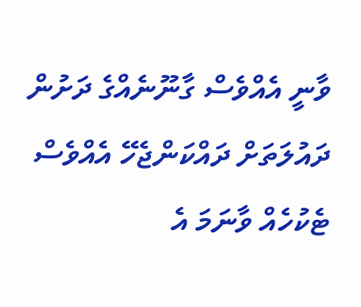ވާނީ އެއްވެސް ގާނޫނެއްގެ ދަށުން ދައުލަތަށް ދައްކަންޖެހޭ އެއްވެސް ޓެކުހެއް ވާނަމަ އެ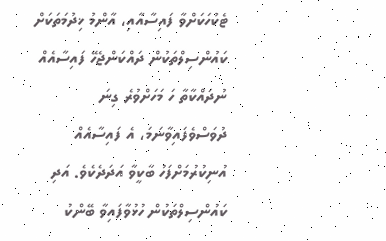ޓެކުހަކަށްވާ ފައިސާއާއި، އާންމު ޚިދުމަތަކަށް ކައުންސިލްތަކުން ދައްކަންޖެހޭ ފައިސާއެއް ނުދައްކާތާ ހަ މަހަށްވުރެ ގިނަ ދުވަސްވެފައިވާނަމަ، އެ ފައިސާއެއް އުނިކުރުމަށްފަހު ބާކީވާ އަދަދެކެވެ. އަދި ކައުންސިލްތަކުން ހުޅުވާފައިވާ ބޭންކު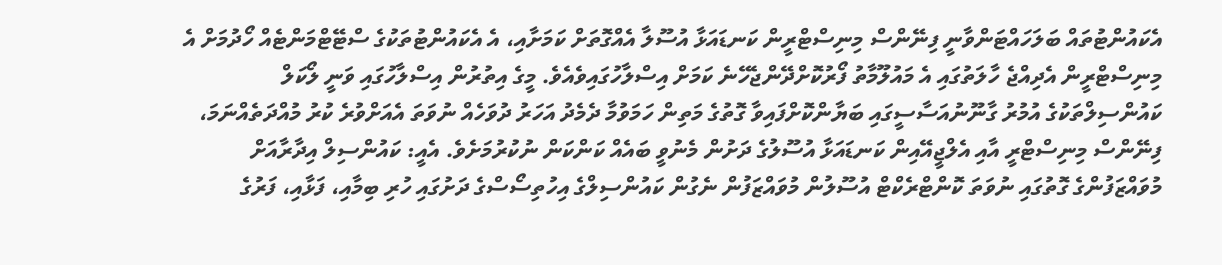އެކައުންޓުތައް ބަލަހައްޓަންވާނީ ފިނޭންސް މިނިސްޓްރީން ކަނޑައަޅާ އުސޫލާ އެއްގޮތަށް ކަމަށާއި، އެ އެކައުންޓުތަކުގެ ސްޓޭޓްމަންޓެއް ހޯދުމަށް އެ މިނިސްޓްރީން އެދިއްޖެ ހާލަތުގައި އެ މައުލޫމާތު ފޯރުކޮށްދޭންޖެހޭނެ ކަމަށް އިސްލާހުގައިވެއެވެ. މީގެ އިތުރުން އިސްލާހުގައި ވަނީ ލޯކަލް ކައުންސިލްތަކުގެ އުމުރު ގާނޫނުއަސާސީގައި ބަޔާންކޮށްފައިވާ ގޮތުގެ މަތިން ހަމަވުމާ ދެމެދު އަހަރު ދުވަހެއް ނުވަތަ އެއަށްވުރެ ކުރު މުއްދަތެއްނަމަ، ފިނޭންސް މިނިސްޓްރީ އާއި އެލްޖީއޭއިން ކަނޑައަޅާ އުސޫލުގެ ދަށުން މެނުވީ ބައެއް ކަންކަން ނުކުރުމަށެވެ. އެއީ: ކައުންސިލް އިދާރާއަށް މުވައްޒަފުންގެ ގޮތުގައި ނުވަތަ ކޮންޓްރެކްޓް އުސޫލުން މުވައްޒަފުން ނެގުން ކައުންސިލްގެ އިހުތިސޯސްގެ ދަށުގައި ހުރި ބިމާއި، ފަޅާއި، ފަރުގެ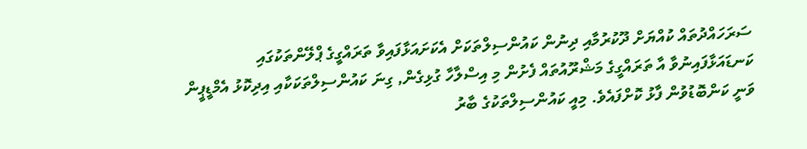ސަރަހައްދުތައް ކުއްޔަށް ދޫކުރުމާއި ދިނުން ކައުންސިލްތަކަށް އެކަށައަޅާފައިވާ ތަރައްގީގެ ޕްލޭންތަކުގައި ކަނޑައަޅާފައިނުވާ އާ ތަރައްގީގެ މަޝްރޫއުތައް ފެށުން މި އިސްލާހާ ގުޅިގެން, ގިނަ ކައުންސިލްތަކަކާއި އިދިކޮޅު އެމްޑީޕީން ވަނީ ކަންބޮޑުވުން ފާޅު ކޮށްފައެވެ. މިއީ ކައުންސިލްތަކުގެ ބާރު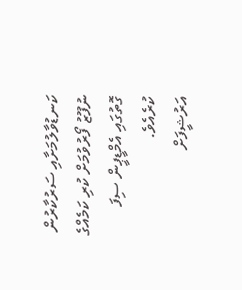ކަނޑުވާލުމަށާއި ސަރުކާރުން ނުފޫޒު ފޯރުވުމަށް ކުރި ކަމެއްގެ ގޮތުގައި އެމްޑީޕީން ސިފަ ކުރެއެވެ.
އަރުޝީފަށް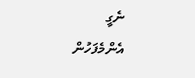ނެގީ
އެންމެފަހުން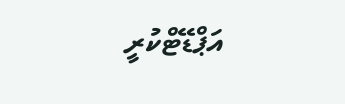އަޕްޑޭޓްކުރީ